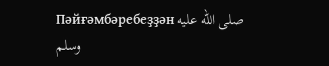Пәйғәмбәребеҙҙән صلى الله عليه وسلم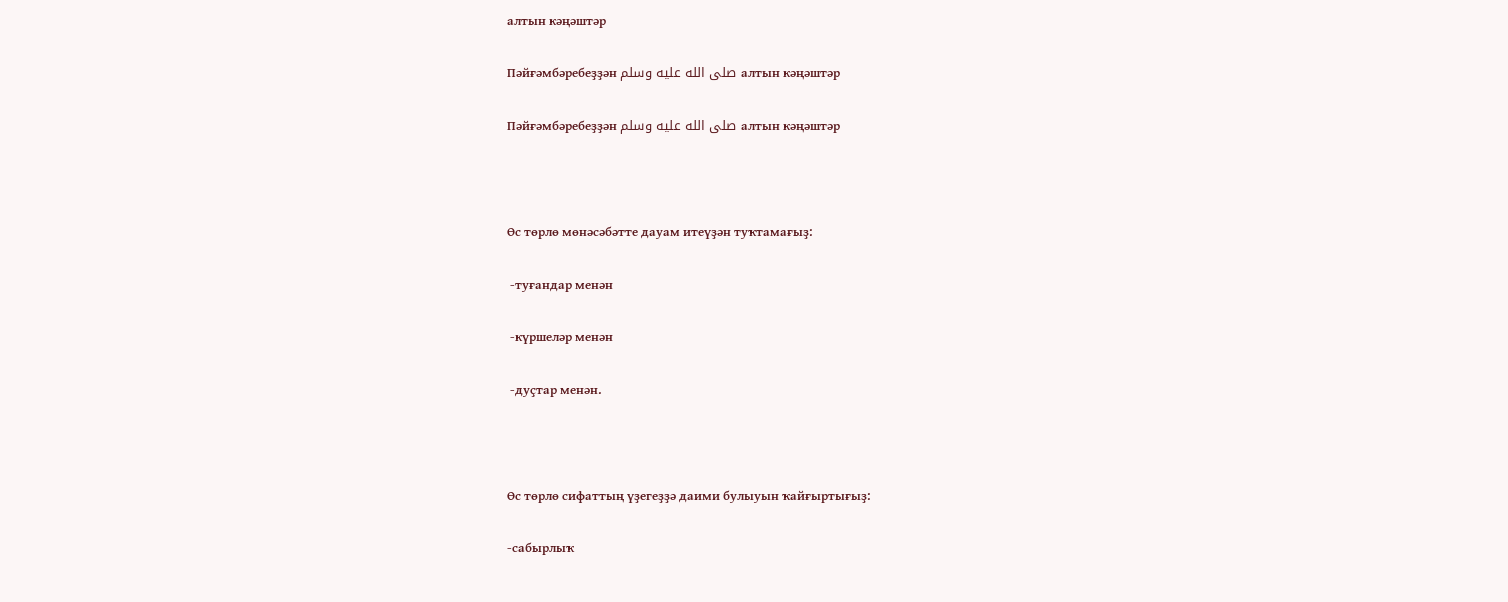алтын кәңәштәр

Пәйғәмбәребеҙҙән صلى الله عليه وسلم алтын кәңәштәр

Пәйғәмбәребеҙҙән صلى الله عليه وسلم алтын кәңәштәр



Өс төрлө мөнәсәбәтте дауам итеүҙән туҡтамағыҙ:

 -туғандар менән

 -күршеләр менән

 -дуҫтар менән.



Өс төрлө сифаттың үҙегеҙҙә даими булыуын ҡайғыртығыҙ:

-сабырлыҡ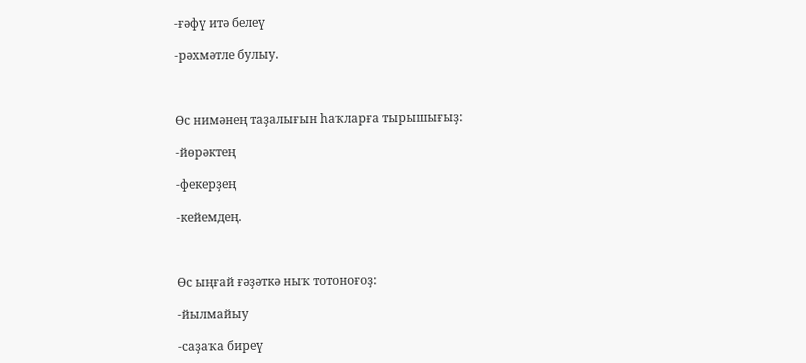-ғәфү итә белеү

-рәхмәтле булыу.



Өс нимәнең таҙалығын һаҡларға тырышығыҙ:

-йөрәктең

-фекерҙең

-кейемдең.



Өс ыңғай ғәҙәткә ныҡ тотоноғоҙ:

-йылмайыу

-саҙаҡа биреү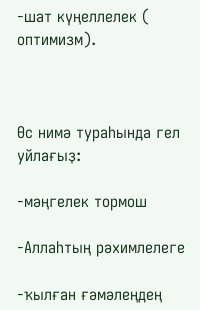-шат күңеллелек ( оптимизм).



Өс нимә тураһында гел уйлағыҙ:

-мәңгелек тормош

-Аллаһтың рәхимлелеге

-ҡылған ғәмәлеңдең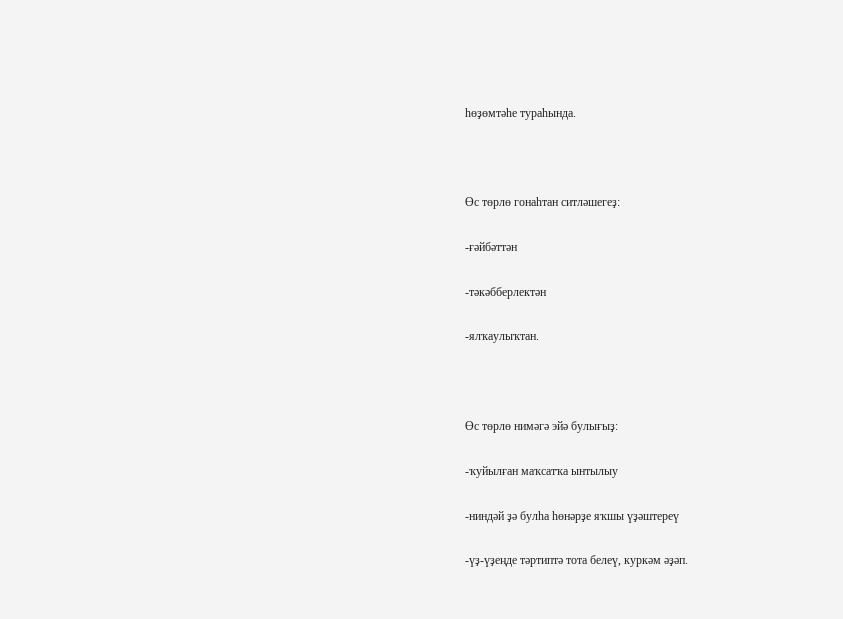һөҙөмтәһе тураһында.



Өс төрлө гонаһтан ситләшегеҙ:

-ғәйбәттән

-тәкәбберлектән

-ялҡаулыҡтан.



Өс төрлө нимәгә эйә булығыҙ:

-ҡуйылған маҡсатҡа ынтылыу

-ниндәй ҙә булһа һөнәрҙе яҡшы үҙәштереү

-үҙ-үҙеңде тәртиптә тота белеү, куркәм әҙәп.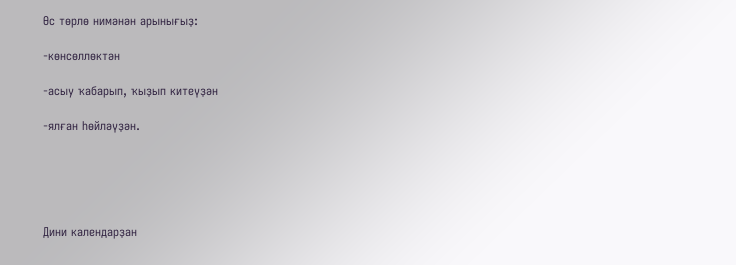Өс төрлө нимәнән арынығыҙ:

-көнсөллөктән

-асыу ҡабарып, ҡыҙып китеүҙән

-ялған һөйләүҙән.





Дини календарҙан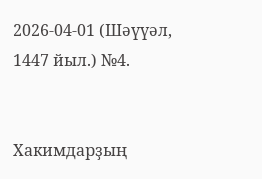2026-04-01 (Шәүүәл, 1447 йыл.) №4.


Хакимдарҙың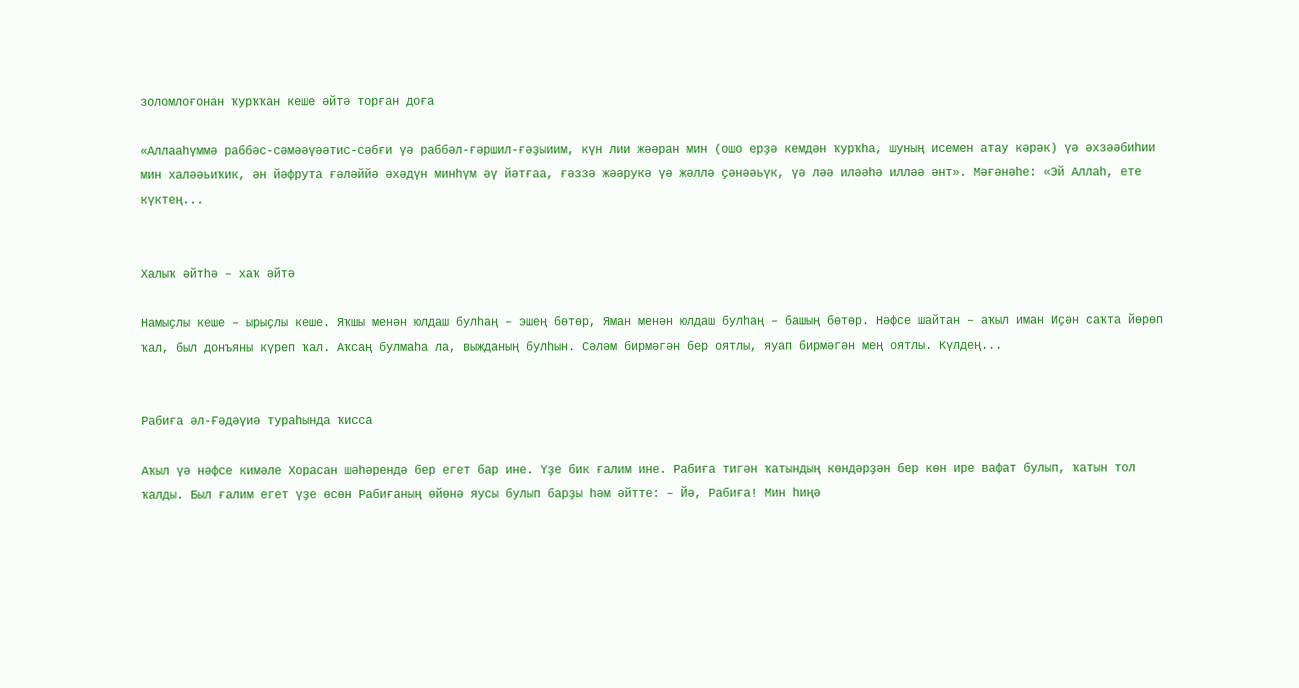золомлоғонан ҡурҡҡан кеше әйтә торған доға

«Аллааһүммә раббәс-сәмәәүәәтис-сәбғи үә раббәл-ғәршил-ғәҙыиим, күн лии жәәран мин (ошо ерҙә кемдән ҡурҡһа, шуның исемен атау кәрәк) үә әхзәәбиһии мин халәәьиҡик, ән йәфрута ғәләййә әхәдүн минһүм әү йәтғаа, ғәззә жәәрукә үә жәллә ҫәнәәьүк, үә ләә иләәһә илләә әнт». Мәғәнәһе: «Эй Аллаһ, ете күктең...


Халыҡ әйтһә – хаҡ әйтә

Намыҫлы кеше – ырыҫлы кеше. Яҡшы менән юлдаш булһаң – эшең бөтөр, Яман менән юлдаш булһаң – башың бөтөр. Нәфсе шайтан – аҡыл иман Иҫән саҡта йөрөп ҡал, был донъяны күреп ҡал. Аҡсаң булмаһа ла, выжданың булһын. Сәләм бирмәгән бер оятлы, яуап бирмәгән мең оятлы. Күлдең...


Рабиға әл-Ғәдәүиә тураһында ҡисса

Аҡыл үә нәфсе кимәле Хорасан шәһәрендә бер егет бар ине. Үҙе бик ғалим ине. Рабиға тигән ҡатындың көндәрҙән бер көн ире вафат булып, ҡатын тол ҡалды. Был ғалим егет үҙе өсөн Рабиғаның өйөнә яусы булып барҙы һәм әйтте: – Йә, Рабиға! Мин һиңә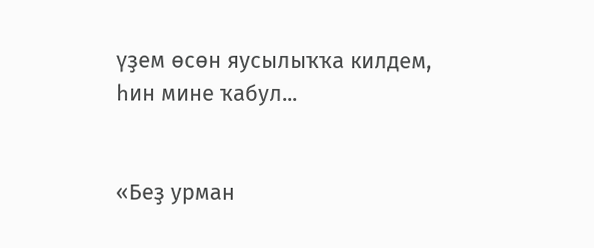үҙем өсөн яусылыҡҡа килдем, һин мине ҡабул...


«Беҙ урман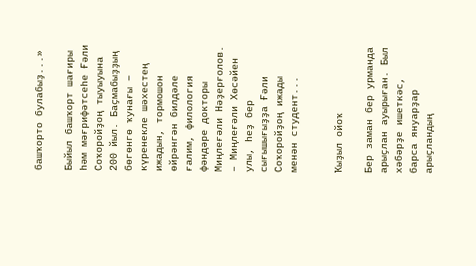башҡорто булабыҙ...»

Быйыл башҡорт шағиры һәм мәғрифәтсеһе Ғәли Соҡоройҙоң тыуыуына 200 йыл. Баҫмабыҙҙың бөгөнгө ҡунағы − күренекле шәхестең ижадын, тормошон өйрәнгән билдәле ғалим, филология фәндәре докторы Миңлеғәли Нәҙерғолов.   – Миңлеғәли Хөсәйен улы, һеҙ бер сығышығыҙҙа Ғәли Соҡоройҙоң ижады менән студент...


Ҡыҙыл ойоҡ

Бер заман бер урманда арыҫлан ауырыған. Был хәбәрҙе ишеткәс, барса януарҙар арыҫландың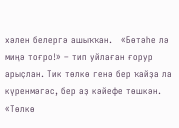хәлен белергә ашыҡҡан.   «Бөтәһе лә миңә тоғро!» – тип уйлаған ғорур арыҫлан. Тик төлкө генә бер ҡайҙа ла күренмәгәс, бер аҙ кәйефе төшкән. «Төлкө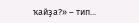ҡайҙа?» – тип...